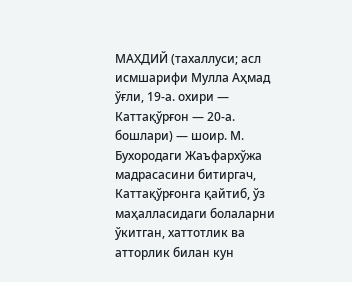МАХДИЙ (тахаллуси; асл исмшарифи Мулла Аҳмад ўғли, 19-а. охири — Каттақўрғон — 20-а. бошлари) — шоир. М. Бухородаги Жаъфархўжа мадрасасини битиргач, Каттақўрғонга қайтиб, ўз маҳалласидаги болаларни ўкитган, хаттотлик ва атторлик билан кун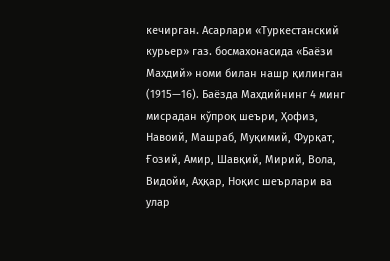кечирган. Асарлари «Туркестанский курьер» газ. босмахонасида «Баёзи Махдий» номи билан нашр қилинган (1915—16). Баёзда Махдийнинг 4 минг мисрадан кўпроқ шеъри, Ҳофиз, Навоий, Машраб, Муқимий, Фурқат, Ғозий, Амир, Шавқий, Мирий, Вола, Видойи, Аҳқар, Ноқис шеърлари ва улар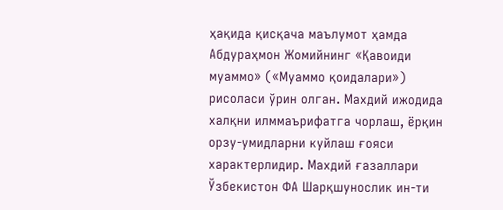ҳақида қисқача маълумот ҳамда Абдураҳмон Жомийнинг «Қавоиди муаммо» («Муаммо қоидалари») рисоласи ўрин олган. Махдий ижодида халқни илммаърифатга чорлаш, ёрқин орзу-умидларни куйлаш ғояси характерлидир. Махдий ғазаллари Ўзбекистон ФА Шарқшунослик ин-ти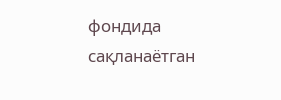фондида сақланаётган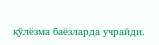қўлёзма баёзларда учрайди.